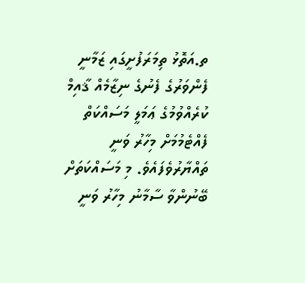ތ.އަތޮޅު ތިމަރަފުށީގައި ޒަމާނީ ފެންވަރުގެ ފެނުގެ ނިޒާމެއް ޤާއިމް ކުރެއްވުމުގެ ޢަމަލީ މަސައްކަތް ފެއްޓެމުމަށް މިހާރު ވަނީ ތައްޔާރުވެފައެވެ. މި މަސައްކަތަށް ބޭނުންވާ ސާމާނު މިހާރު ވަނީ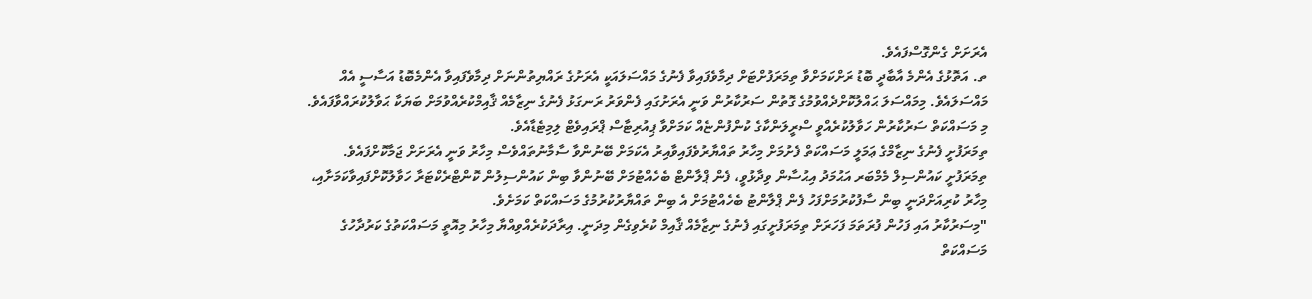އެރަށަށް ގެންގޮސްފައެވެ.
ތ. އަތޮޅުގެ އެންމެ އާބާދީ ބޮޑު ރަށްކަމަށްވާ ތިމަރަފުށްޓަށް ދިމާވެފައިވާ ފެނުގެ މައްސަލައަކީ އެރަށުގެ ރައްޔިތުންނަށް ދިމާވެފައިވާ އެންމެބޮޑު އަސާސީ އެއް މައްސަލައެވެ. މިމައްސަލަ ޙައްލުކޮށްދެއްވުމުގެ ގޮތުން ސަރުކާރުން ވަނީ އެރަށުގައި ފެންވަރު ރަނގަޅު ފެނުގެ ނިޒާމެއް ޤާއިމްކުރެއްވުމަށް ބަޔަކާ ޙަވާލުކުރައްވާފައެވެ. މި މަސައްކަތް ސަރުކާރުން ހަވާލުކުރެއްވީ ސްރީލަންކާގެ ކުންފުންޏެއް ކަމަށްވާ ޕިއުރިޓާސް ޕްރައިވެޓް ލިމިޓެޑާއެވެ.
ތިމަރަފުށީ ފެނުގެ ނިޒާމްގެ ޢަމަލީ މަސައްކަތް ފެށުމަށް މިހާރު ތައްޔާރުވެފައިވާއިރު އެކަމަށް ބޭނުންވާ ސާމާނުތައްވެސް މިހާރު ވަނީ އެރަށަށް ޖަމާކޮށްފައެވެ.
ތިމަރަފުށީ ކައުންސިލް މެމްބަރ އަޙުމަދު އިޙުސާން ވިދާޅުވީ، ފެން ޕްލާންޓް ބެހެއްޓުމަށް ބޭނުންވާ ބިން ކައުންސިލުން ކޮންޓްރެކްޓަރާ ހަވާލުކޮށްފައިވާކަމަށާއި، މިހާރު ކުރިއަށްދަނީ ބިން ސާފުކުރުމަށްފަހު ފެން ޕްލާންޓު ބެހެއްޓުމަށް އެ ބިން ތައްޔާރުކުރުމުގެ މަސައްކަތް ކަމަށެވެ.
"މިސަރުކާރު އައި ފަހުން ފުރަތަމަ ފަހަރަށް ތިމަރަފުށީގައި ފެނުގެ ނިޒާމެއް ޤާއިމް ކުރެވިގެން މިދަނީ. އިރާދަކުރެއްވިއްޔާ މިހާރު މިއޮތީ މަސައްކަތުގެ ކަރުދާހުގެ މަސައްކަތް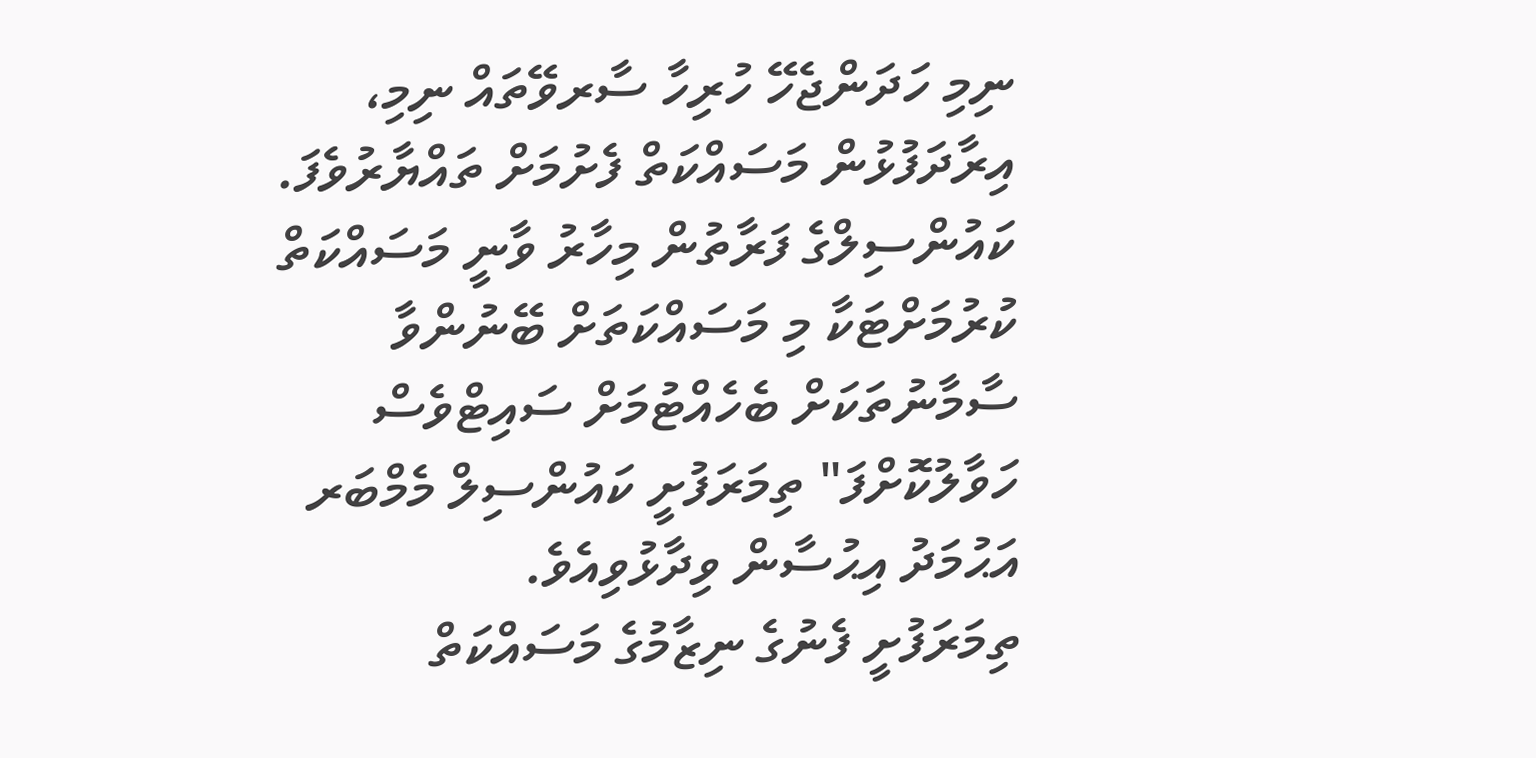ނިމި ހަދަންޖެހޭ ހުރިހާ ސާރވޭތައް ނިމި، އިރާދަފުޅުން މަސައްކަތް ފެށުމަށް ތައްޔާރުވެފަ. ކައުންސިލްގެ ފަރާތުން މިހާރު ވާނީ މަސައްކަތް ކުރުމަށްޓަކާ މި މަސައްކަތަށް ބޭނުންވާ ސާމާނުތަކަށް ބެހެއްޓުމަށް ސައިޓްވެސް ހަވާލުކޮށްފަ" ތިމަރަފުށީ ކައުންސިލް މެމްބަރ އަޙުމަދު އިޙުސާން ވިދާޅުވިއެވެ.
ތިމަރަފުށީ ފެނުގެ ނިޒާމުގެ މަސައްކަތް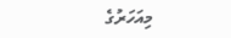މިއަހަރުގެ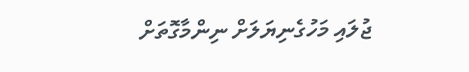ޖުލައި މަހުގެނިޔަލަށް ނިންމާގޮތަށް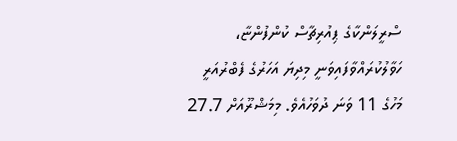ސްރީލަންކާގެ ޕިއުރިޗާސް ކުންފުންޏާ، ހަވާލުކުރައްވާފައިވަނީ މިދިޔަ އަހަރުގެ ފެބްރުއަރީ މަހުގެ 11 ވަނަ ދުވަހުއެވެ. މިމަޝްރޫއަށް 27.7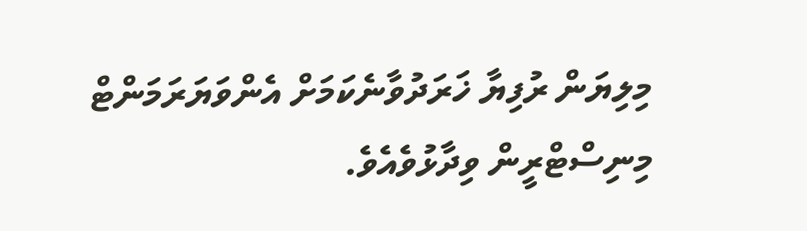މިލިޔަން ރުފިޔާ ޚަރަދުވާނެކަމަށް އެންވަޔަރަމަންޓް މިނިސްޓްރީން ވިދާޅުވެއެވެ.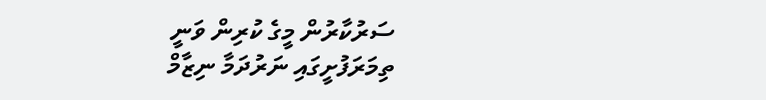ސަރުކާރުން މީގެ ކުރިން ވަނީ ތިމަރަފުށީގައި ނަރުދަމާ ނިޒާމް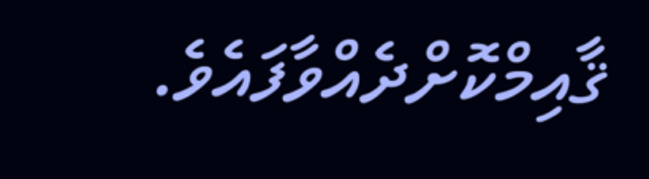ޤާއިމްކޮށްދެއްވާފައެވެ.